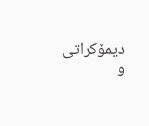دیمۆكراتی و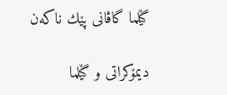گێلما گاڤانی پێك ناكه‌ن

دیمۆكراتی و گێلما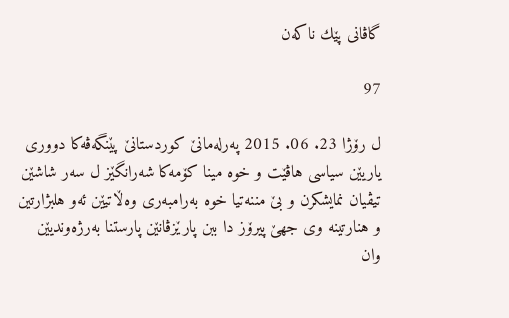گاڤانی پێك ناكه‌ن

97

ل رۆژا 23. 06. 2015 په‌رله‌مانێ كوردستانێ پێنگه‌ڤه‌كا دووری یاریێن سیاسی هاڤێت و خوه‌ مینا كۆمه‌كا شه‌رانگێز ل سه‌ر شاشێن تیڤیان نمایشكرن و بێ مننه‌تیا خوه‌ به‌رامبه‌ری وه‌ڵاتیێن ئه‌و هلبژارتین و هنارتینه‌ وی جهێ پیرۆز دا ببن پارێزڤانێن پارستنا به‌رژه‌وندیێن وان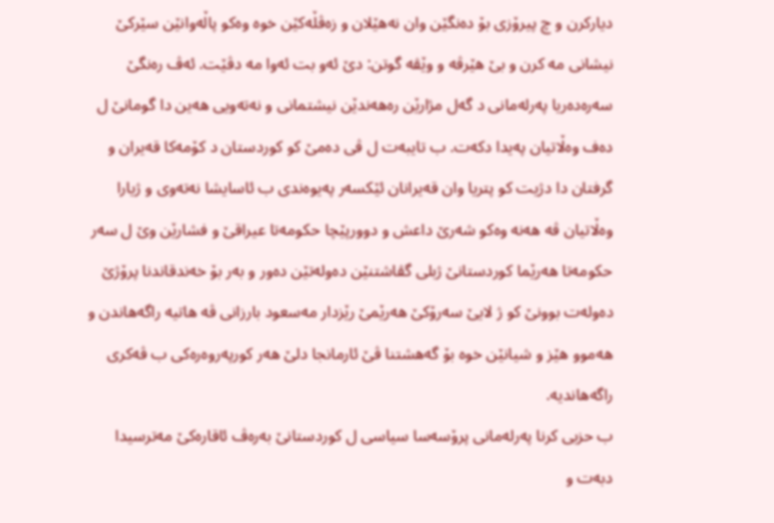دیاركرن و چ پیرۆزی بۆ ده‌نگێن وان نه‌هێلان و زه‌ڤڵه‌كێن خوه‌ وه‌كو پاڵه‌وانێن سێركێ نیشانی مه‌ كرن و بێ هێرڤه‌ و وێڤه‌ گوتن: دێ ئه‌و بت ئه‌وا مه‌ دڤێت. ئه‌ڤ ره‌نگێ سه‌ره‌ده‌ریا په‌رله‌مانی د گه‌ل مژارێن ره‌هه‌ندێن نیشتمانی و نه‌ته‌ویی هه‌ین دا گومانێ ل ده‌ف وه‌ڵاتیان په‌یدا دكه‌ت. ب تایبه‌ت ل ڤی ده‌مێ كو كوردستان د كۆمه‌كا قه‌یران و گرفتان دا دژیت كو پتریا وان قه‌یرانان ئێكسه‌ر په‌یوه‌ندی ب ئاسایشا نه‌ته‌وی و ژیارا وه‌ڵاتیان ڤه‌ هه‌نه‌ وه‌كو شه‌رێ داعش و دوورپێچا حكومه‌تا عیراقێ و فشارێن وێ ل سه‌ر حكومه‌تا هه‌رێما كوردستانێ ژبلی گڤاشتنێن ده‌وله‌تێن ده‌ور و به‌ر بۆ خه‌ندقاندنا پرۆژێ ده‌وله‌ت بوونێ كو ژ لایێ سه‌رۆكێ هه‌رێمێ رێزدار مه‌سعود بارزانی ڤه‌ هاتیه‌ راگه‌هاندن و هه‌موو هێز و شیانێن خوه‌ بۆ گه‌هشتنا ڤێ ئارمانجا دلێ هه‌ر كورپه‌روه‌ره‌كی ب ڤه‌كری راگه‌هاندیه‌.
ب حزبی كرنا په‌رله‌مانی پرۆسه‌سا سیاسی ل كوردستانێ به‌ره‌ڤ ئاقاره‌كێ مه‌ترسیدا دبه‌ت و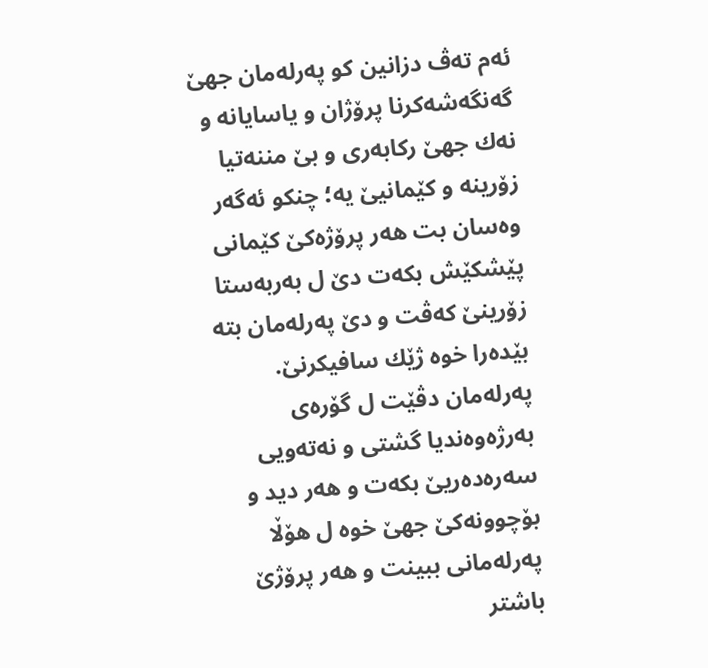ئه‌م ته‌ڤ دزانین كو په‌رله‌مان جهێ گه‌نگه‌شه‌كرنا پرۆژان و یاسایانه‌ و نه‌ك جهێ ركابه‌ری و بێ مننه‌تیا زۆرینه‌ و كێمانیێ یه‌؛ چنكو ئه‌گه‌ر وه‌سان بت هه‌ر پرۆژه‌كێ كێمانی پێشكێش بكه‌ت دێ ل به‌ربه‌ستا زۆرینێ كه‌ڤت و دێ په‌رله‌مان بته‌ بێده‌را خوه‌ ژێك سافیكرنێ. په‌رله‌مان دڤێت ل گۆره‌ی به‌رژه‌وه‌ندیا گشتی و نه‌ته‌ویی سه‌ره‌ده‌ریێ بكه‌ت و هه‌ر دید و بۆچوونه‌كێ جهێ خوه‌ ل هۆڵا په‌رله‌مانی ببینت و هه‌ر پرۆژێ باشتر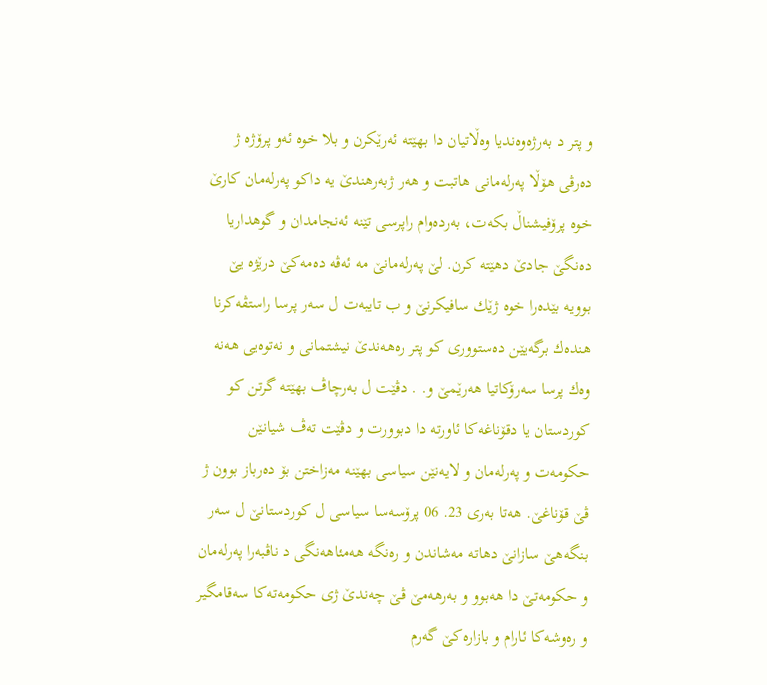و پتر د به‌رژه‌وه‌ندیا وه‌ڵاتیان دا بهێته‌ ئه‌رێكرن و بلا خوه‌ ئه‌و پرۆژه‌ ژ ده‌رڤی هۆڵا په‌رله‌مانی هاتبت و هه‌ر ژبه‌رهندێ یه‌ داكو په‌رله‌مان كارێ خوه‌ پرۆفیشناڵ بكه‌ت، به‌رده‌وام راپرسی تێنه‌ ئه‌نجامدان و گوهداریا ده‌نگێ جادێ دهێته‌ كرن. لێ په‌رله‌مانێ مه‌ ئه‌ڤه‌ ده‌مه‌كێ درێژه‌ یێ بوویه‌ بێده‌را خوه‌ ژێك سافیكرنێ و ب تایبه‌ت ل سه‌ر پرسا راستڤه‌كرنا هنده‌ك برگه‌یێن ده‌ستووری كو پتر ره‌هه‌ندێ نیشتمانی و نه‌توه‌یی هه‌نه‌ وه‌ك پرسا سه‌رۆكاتیا هه‌رێمێ و. . دڤێت ل به‌رچاڤ بهێته‌ گرتن كو كوردستان یا دقۆناغه‌كا ئاورته‌ دا دبوورت و دڤێت ته‌ڤ شیانێن حكومه‌ت و په‌رله‌مان و لایه‌نێن سیاسی بهێنه‌ مه‌زاختن بۆ ده‌رباز بوون ژ ڤێ قۆناغێ. هه‌تا به‌ری 23. 06 پرۆسه‌سا سیاسی ل كوردستانێ ل سه‌ر بنگه‌هێ سازانێ دهاته‌ مه‌شاندن و ره‌نگه‌ هه‌مئاهه‌نگی د ناڤبه‌را په‌رله‌مان و حكومه‌تێ دا هه‌بوو و به‌رهه‌مێ ڤێ چه‌ندێ ژی حكومه‌ته‌كا سه‌قامگیر و ره‌وشه‌كا ئارام و بازاره‌كێ گه‌رم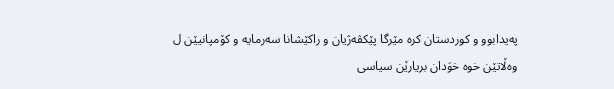په‌یدابوو و كوردستان كره‌ مێرگا پێكڤه‌ژیان و راكێشانا سه‌رمایه‌ و كۆمپانیێن ل وه‌ڵاتێن خوه‌ خوَدان بریارێن سیاسی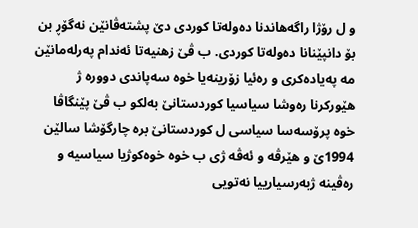و ل رۆژا راگه‌هاندنا ده‌وله‌تا كوردی دێ پشته‌ڤانێن نه‌گۆڕ بن بۆ دانپێنانا ده‌وله‌تا كوردی. ب ڤێ زهنیه‌تا ئه‌ندام په‌رله‌مانێن مه‌ په‌یاده‌كری و ره‌ئیا زۆرینه‌یا خوه‌ سه‌پاندی دووره‌ ژ هێوركرنا ره‌وشا سیاسیا كوردستانێ به‌لكو ب ڤێ پێنگاڤا خوه‌ پرۆسه‌سا سیاسی ل كوردستانێ بره‌ چارگۆشا سالێن 1994ێ و هێرڤه‌ و ئه‌ڤه‌ ژی ب خوه‌ خوه‌كوژیا سیاسیه‌ و ره‌ڤینه‌ ژبه‌رسیارییا نه‌تویی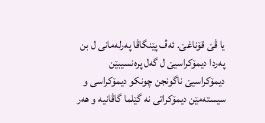یا ڤێ قۆناغێ. ئه‌ڤ پێنگاڤا په‌رله‌مانی ل بن په‌ردا دیمۆكراسیێ ل گه‌ل پره‌نسیبێن دیمۆكراسیێ ناگونجن چونكو دیمۆكراسی و سیسته‌مێن دیمۆكراتی نه‌ گێلما گاڤانیه‌ و هه‌ر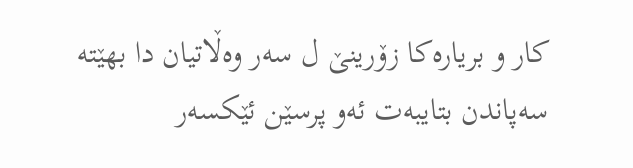كار و بریاره‌كا زۆرینێ ل سه‌ر وه‌ڵاتیان دا بهێته‌ سه‌پاندن بتایبه‌ت ئه‌و پرسێن ئێكسه‌ر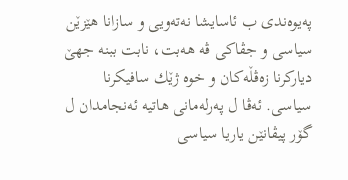په‌یوه‌ندی ب ئاسایشا نه‌ته‌ویی و سازانا هێزێن سیاسی و جڤاكی ڤه‌ هه‌بت، نابت ببنه‌ جهێ دیاركرنا زه‌ڤڵه‌كان و خوه‌ ژێك سافیكرنا سیاسی. ئه‌ڤا ل په‌رله‌مانی هاتیه‌ ئه‌نجامدان ل گۆر پیڤانێن یاریا سیاسی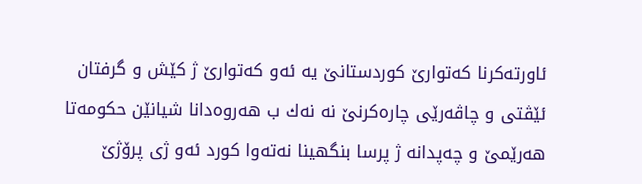ئاورته‌كرنا كه‌توارێ كوردستانێ یه‌ ئه‌و كه‌توارێ ژ كێش و گرفتان ئێڤتی و چاڤه‌رێی چاره‌كرنێ نه‌ نه‌ك ب هه‌روه‌دانا شیانێن حكومه‌تا هه‌رێمێ و چه‌پدانه‌ ژ پرسا بنگهینا نه‌ته‌وا كورد ئه‌و ژی پرۆژێ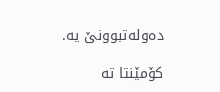ده‌وله‌تبوونێ یه‌.

کۆمێنتا تە